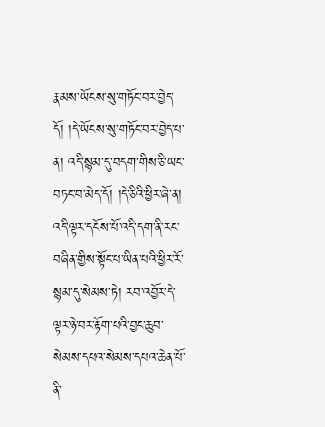རྣམས་ཡོངས་སུ་གཏོང་བར་བྱེད་དོ། །དེ་ཡོངས་སུ་གཏོང་བར་བྱེད་པ་ན། འདི་སྙམ་དུ་བདག་གིས་ཅི་ཡང་བཏང་བ་མེད་དོ། །དེ་ཅིའི་ཕྱིར་ཞེ་ན། འདི་ལྟར་དངོས་པོ་འདི་དག་ནི་རང་བཞིན་གྱིས་སྟོང་པ་ཡིན་པའི་ཕྱིར་རོ་སྙམ་དུ་སེམས་ཏེ། རབ་འབྱོར་དེ་ལྟར་ཉེ་བར་རྟོག་པའི་བྱང་ཆུབ་སེམས་དཔའ་སེམས་དཔའ་ཆེན་པོ་ནི་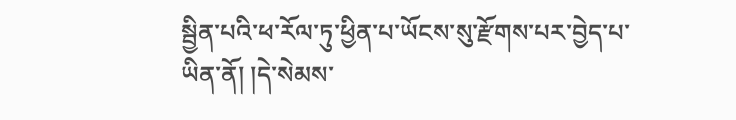སྦྱིན་པའི་ཕ་རོལ་ཏུ་ཕྱིན་པ་ཡོངས་སུ་རྫོགས་པར་བྱེད་པ་ཡིན་ནོ། །དེ་སེམས་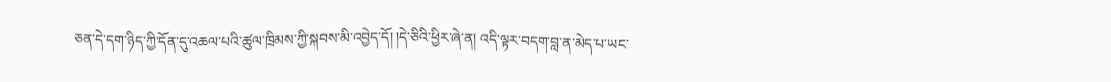ཅན་དེ་དག་ཉིད་ཀྱི་དོན་དུ་འཆལ་པའི་ཚུལ་ཁྲིམས་ཀྱི་སྐབས་མི་འབྱེད་དོ། །དེ་ཅིའི་ཕྱིར་ཞེ་ན། འདི་ལྟར་བདག་བླ་ན་མེད་པ་ཡང་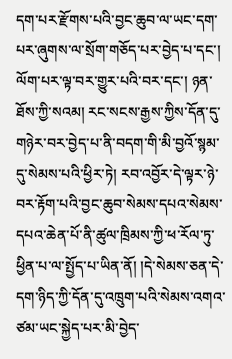དག་པར་རྫོགས་པའི་བྱང་ཆུབ་ལ་ཡང་དག་པར་ཞུགས་ལ་སྲོག་གཅོད་པར་བྱེད་པ་དང་། ལོག་པར་ལྟ་བར་གྱུར་པའི་བར་དང་། ཉན་ཐོས་ཀྱི་སའམ། རང་སངས་རྒྱས་ཀྱིས་དོན་དུ་གཉེར་བར་བྱེད་པ་ནི་བདག་གི་མི་བྱའོ་སྙམ་དུ་སེམས་པའི་ཕྱིར་ཏེ། རབ་འབྱོར་དེ་ལྟར་ཉེ་བར་རྟོག་པའི་བྱང་ཆུབ་སེམས་དཔའ་སེམས་དཔའ་ཆེན་པོ་ནི་ཚུལ་ཁྲིམས་ཀྱི་ཕ་རོལ་ཏུ་ཕྱིན་པ་ལ་སྤྱོད་པ་ཡིན་ནོ། །དེ་སེམས་ཅན་དེ་དག་ཉིད་ཀྱི་དོན་དུ་འཁྲུག་པའི་སེམས་འགའ་ཙམ་ཡང་སྐྱེད་པར་མི་བྱེད་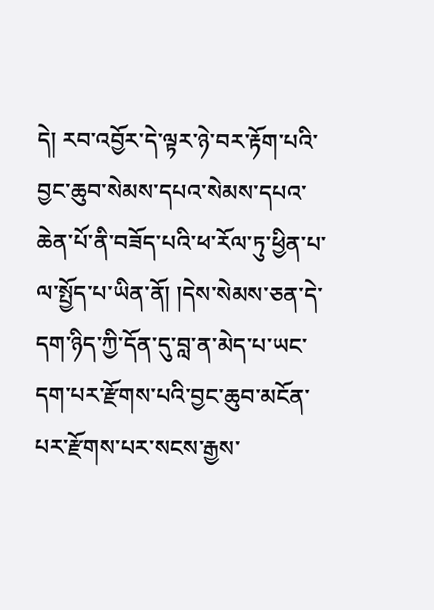དེ། རབ་འབྱོར་དེ་ལྟར་ཉེ་བར་རྟོག་པའི་བྱང་ཆུབ་སེམས་དཔའ་སེམས་དཔའ་ཆེན་པོ་ནི་བཟོད་པའི་ཕ་རོལ་ཏུ་ཕྱིན་པ་ལ་སྤྱོད་པ་ཡིན་ནོ། །དེས་སེམས་ཅན་དེ་དག་ཉིད་ཀྱི་དོན་དུ་བླ་ན་མེད་པ་ཡང་དག་པར་རྫོགས་པའི་བྱང་ཆུབ་མངོན་པར་རྫོགས་པར་སངས་རྒྱས་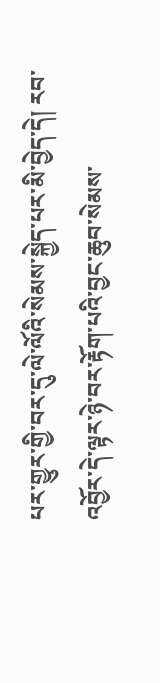པར་གྱུར་གྱི་བར་དུ་ལེ་ལོའི་སེམས་སྐྱེད་པར་མི་བྱེད་དེ། རབ་འབྱོར་དེ་ལྟར་ཉེ་བར་རྟོག་པའི་བྱང་ཆུབ་སེམས་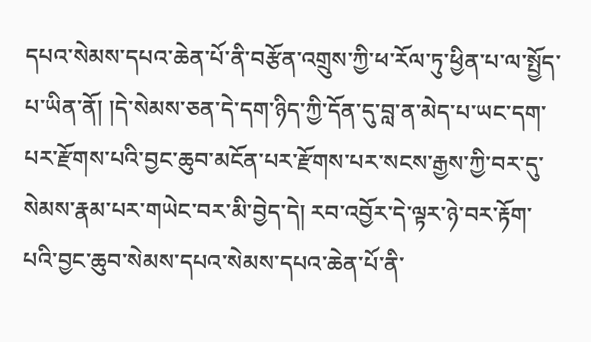དཔའ་སེམས་དཔའ་ཆེན་པོ་ནི་བརྩོན་འགྲུས་ཀྱི་ཕ་རོལ་ཏུ་ཕྱིན་པ་ལ་སྤྱོད་པ་ཡིན་ནོ། །དེ་སེམས་ཅན་དེ་དག་ཉིད་ཀྱི་དོན་དུ་བླ་ན་མེད་པ་ཡང་དག་པར་རྫོགས་པའི་བྱང་ཆུབ་མངོན་པར་རྫོགས་པར་སངས་རྒྱས་ཀྱི་བར་དུ་སེམས་རྣམ་པར་གཡེང་བར་མི་བྱེད་དེ། རབ་འབྱོར་དེ་ལྟར་ཉེ་བར་རྟོག་པའི་བྱང་ཆུབ་སེམས་དཔའ་སེམས་དཔའ་ཆེན་པོ་ནི་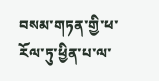བསམ་གཏན་གྱི་ཕ་རོལ་ཏུ་ཕྱིན་པ་ལ་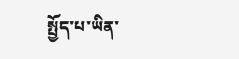སྤྱོད་པ་ཡིན་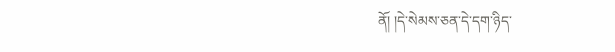ནོ། །དེ་སེམས་ཅན་དེ་དག་ཉིད་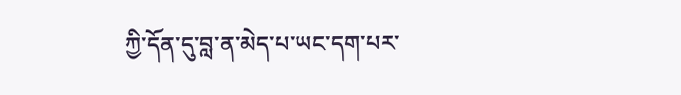ཀྱི་དོན་དུ་བླ་ན་མེད་པ་ཡང་དག་པར་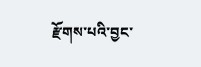རྫོགས་པའི་བྱང་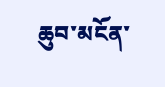ཆུབ་མངོན་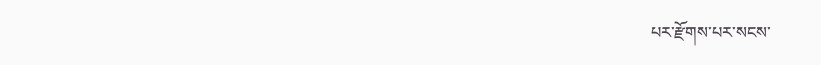པར་རྫོགས་པར་སངས་